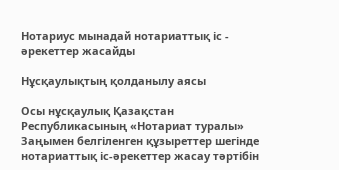Нотариус мынадай нотариаттық іс - әрекеттер жасайды

Нұсқаулықтың қолданылу аясы

Осы нұсқаулық Қазақстан Республикасының «Нотариат туралы» Заңымен белгіленген құзыреттер шегінде нотариаттық іс-әрекеттер жасау тәртібін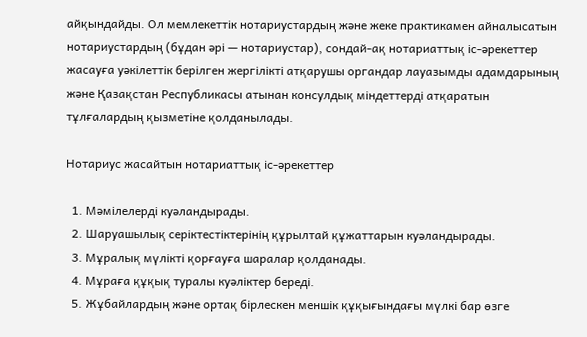айқындайды. Ол мемлекеттік нотариустардың және жеке практикамен айналысатын нотариустардың (бұдан әрі — нотариустар), сондай-ақ нотариаттық іс-әрекеттер жасауға уәкілеттік берілген жергілікті атқарушы органдар лауазымды адамдарының және Қазақстан Республикасы атынан консулдық міндеттерді атқаратын тұлғалардың қызметіне қолданылады.

Нотариус жасайтын нотариаттық іс-әрекеттер

  1. Мәмілелерді куәландырады.
  2. Шаруашылық серіктестіктерінің құрылтай құжаттарын куәландырады.
  3. Мұралық мүлікті қорғауға шаралар қолданады.
  4. Мұраға құқық туралы куәліктер береді.
  5. Жұбайлардың және ортақ бірлескен меншік құқығындағы мүлкі бар өзге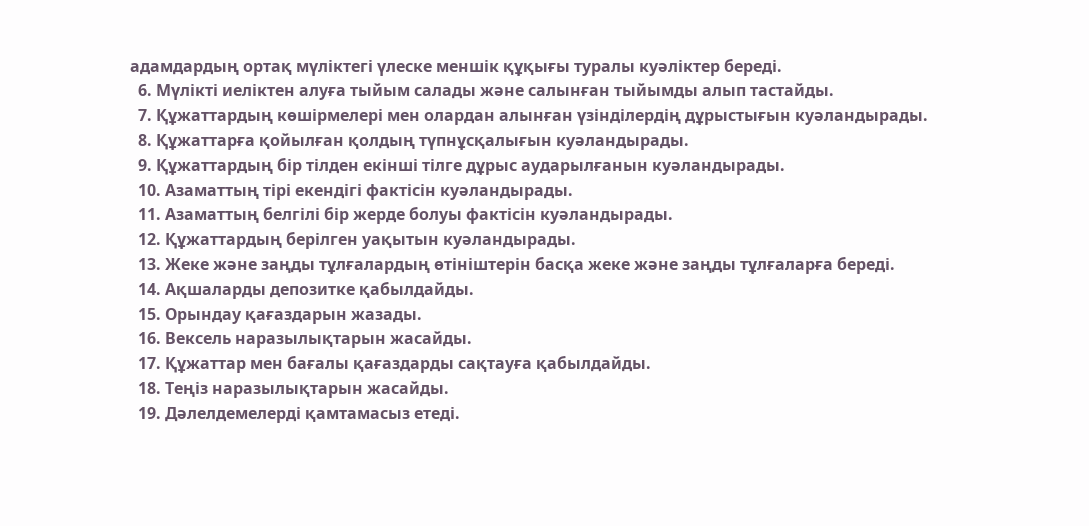адамдардың ортақ мүліктегі үлеске меншік құқығы туралы куәліктер береді.
  6. Мүлікті иеліктен алуға тыйым салады және салынған тыйымды алып тастайды.
  7. Құжаттардың көшірмелері мен олардан алынған үзінділердің дұрыстығын куәландырады.
  8. Құжаттарға қойылған қолдың түпнұсқалығын куәландырады.
  9. Құжаттардың бір тілден екінші тілге дұрыс аударылғанын куәландырады.
  10. Азаматтың тірі екендігі фактісін куәландырады.
  11. Азаматтың белгілі бір жерде болуы фактісін куәландырады.
  12. Құжаттардың берілген уақытын куәландырады.
  13. Жеке және заңды тұлғалардың өтініштерін басқа жеке және заңды тұлғаларға береді.
  14. Ақшаларды депозитке қабылдайды.
  15. Орындау қағаздарын жазады.
  16. Вексель наразылықтарын жасайды.
  17. Құжаттар мен бағалы қағаздарды сақтауға қабылдайды.
  18. Теңіз наразылықтарын жасайды.
  19. Дәлелдемелерді қамтамасыз етеді.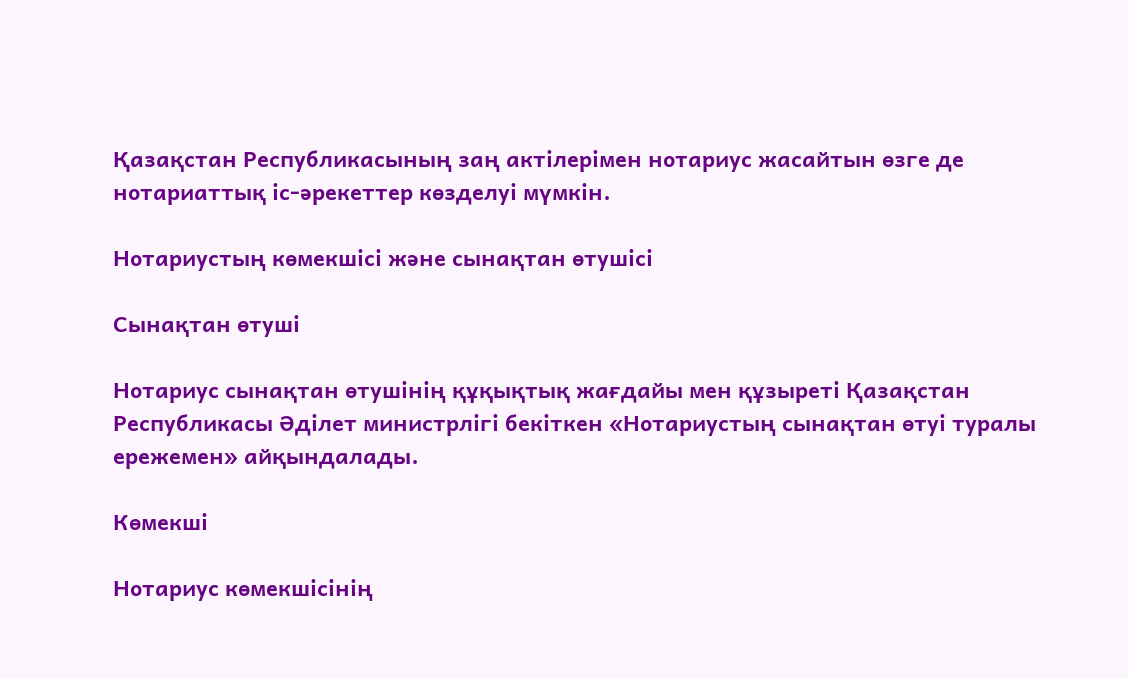Қазақстан Республикасының заң актілерімен нотариус жасайтын өзге де нотариаттық іс-әрекеттер көзделуі мүмкін.

Нотариустың көмекшісі және сынақтан өтушісі

Сынақтан өтуші

Нотариус сынақтан өтушінің құқықтық жағдайы мен құзыреті Қазақстан Республикасы Әділет министрлігі бекіткен «Нотариустың сынақтан өтуі туралы ережемен» айқындалады.

Көмекші

Нотариус көмекшісінің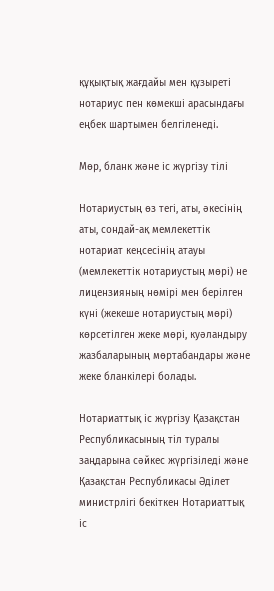құқықтық жағдайы мен құзыреті нотариус пен көмекші арасындағы еңбек шартымен белгіленеді.

Мөр, бланк және іс жүргізу тілі

Нотариустың өз тегі, аты, әкесінің аты, сондай-ақ мемлекеттік нотариат кеңсесінің атауы (мемлекеттік нотариустың мөрі) не лицензияның нөмірі мен берілген күні (жекеше нотариустың мөрі) көрсетілген жеке мөрі, куәландыру жазбаларының мөртабандары және жеке бланкілері болады.

Нотариаттық іс жүргізу Қазақстан Республикасының тіл туралы заңдарына сәйкес жүргізіледі және Қазақстан Республикасы Әділет министрлігі бекіткен Нотариаттық іс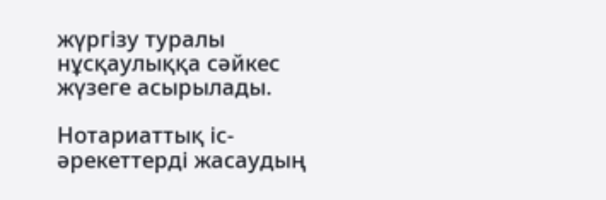жүргізу туралы нұсқаулыққа сәйкес жүзеге асырылады.

Нотариаттық іс-әрекеттерді жасаудың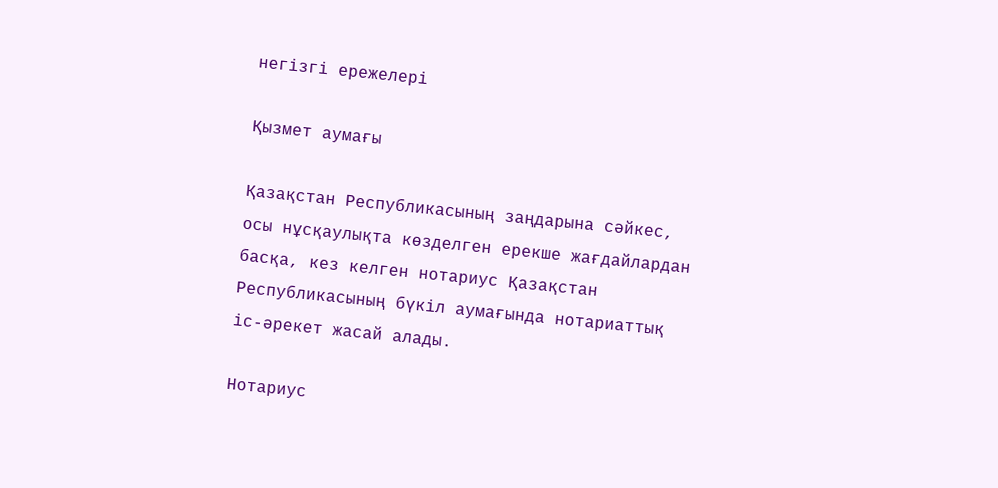негізгі ережелері

Қызмет аумағы

Қазақстан Республикасының заңдарына сәйкес, осы нұсқаулықта көзделген ерекше жағдайлардан басқа, кез келген нотариус Қазақстан Республикасының бүкіл аумағында нотариаттық іс-әрекет жасай алады.

Нотариус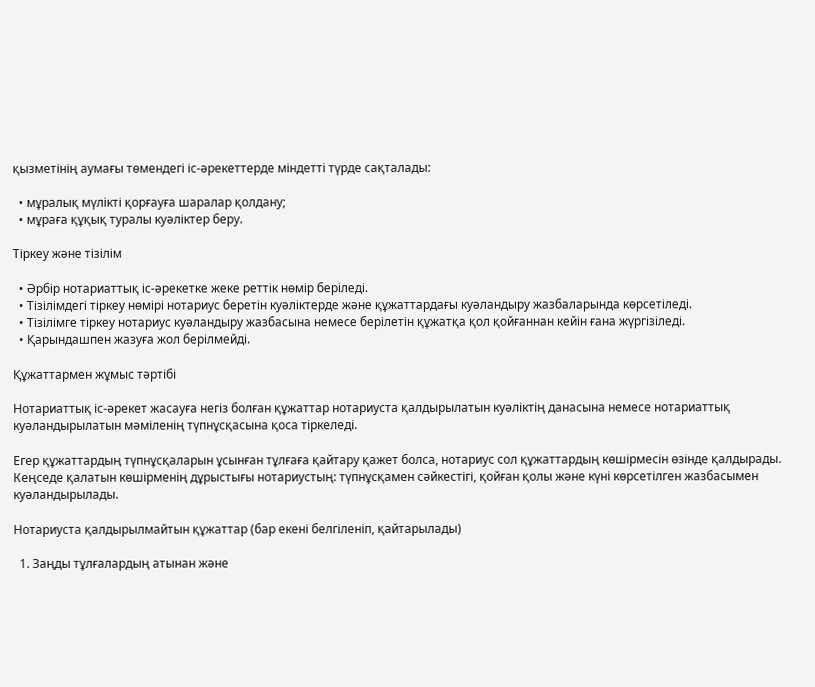қызметінің аумағы төмендегі іс-әрекеттерде міндетті түрде сақталады:

  • мұралық мүлікті қорғауға шаралар қолдану;
  • мұраға құқық туралы куәліктер беру.

Тіркеу және тізілім

  • Әрбір нотариаттық іс-әрекетке жеке реттік нөмір беріледі.
  • Тізілімдегі тіркеу нөмірі нотариус беретін куәліктерде және құжаттардағы куәландыру жазбаларында көрсетіледі.
  • Тізілімге тіркеу нотариус куәландыру жазбасына немесе берілетін құжатқа қол қойғаннан кейін ғана жүргізіледі.
  • Қарындашпен жазуға жол берілмейді.

Құжаттармен жұмыс тәртібі

Нотариаттық іс-әрекет жасауға негіз болған құжаттар нотариуста қалдырылатын куәліктің данасына немесе нотариаттық куәландырылатын мәміленің түпнұсқасына қоса тіркеледі.

Егер құжаттардың түпнұсқаларын ұсынған тұлғаға қайтару қажет болса, нотариус сол құжаттардың көшірмесін өзінде қалдырады. Кеңседе қалатын көшірменің дұрыстығы нотариустың: түпнұсқамен сәйкестігі, қойған қолы және күні көрсетілген жазбасымен куәландырылады.

Нотариуста қалдырылмайтын құжаттар (бар екені белгіленіп, қайтарылады)

  1. Заңды тұлғалардың атынан және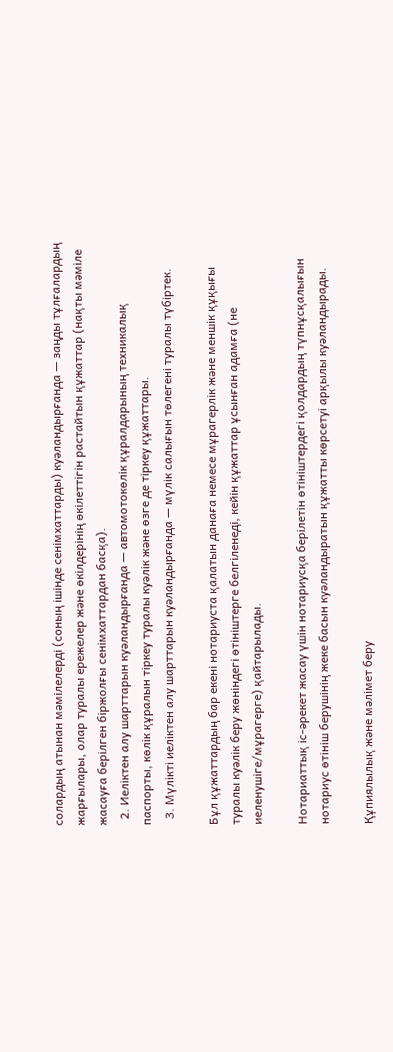солардың атынан мәмілелерді (соның ішінде сенімхаттарды) куәландырғанда — заңды тұлғалардың жарғылары, олар туралы ережелер және өкілдерінің өкілеттігін растайтын құжаттар (нақты мәміле жасауға берілген біржолғы сенімхаттардан басқа).
  2. Иеліктен алу шарттарын куәландырғанда — автомотокөлік құралдарының техникалық паспорты, көлік құралын тіркеу туралы куәлік және өзге де тіркеу құжаттары.
  3. Мүлікті иеліктен алу шарттарын куәландырғанда — мүлік салығын төлегені туралы түбіртек.

Бұл құжаттардың бар екені нотариуста қалатын данаға немесе мұрагерлік және меншік құқығы туралы куәлік беру жөніндегі өтініштерге белгіленеді, кейін құжаттар ұсынған адамға (не иеленушіге/мұрагерге) қайтарылады.

Нотариаттық іс-әрекет жасау үшін нотариусқа берілетін өтініштердегі қолдардың түпнұсқалығын нотариус өтініш берушінің жеке басын куәландыратын құжатты көрсетуі арқылы куәландырады.

Құпиялылық және мәлімет беру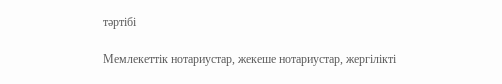тәртібі

Мемлекеттік нотариустар, жекеше нотариустар, жергілікті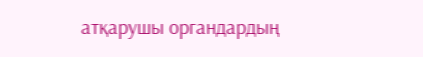атқарушы органдардың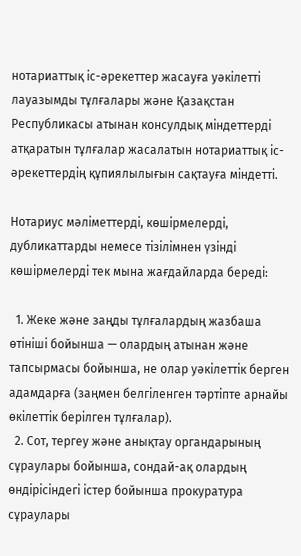нотариаттық іс-әрекеттер жасауға уәкілетті лауазымды тұлғалары және Қазақстан Республикасы атынан консулдық міндеттерді атқаратын тұлғалар жасалатын нотариаттық іс-әрекеттердің құпиялылығын сақтауға міндетті.

Нотариус мәліметтерді, көшірмелерді, дубликаттарды немесе тізілімнен үзінді көшірмелерді тек мына жағдайларда береді:

  1. Жеке және заңды тұлғалардың жазбаша өтініші бойынша — олардың атынан және тапсырмасы бойынша, не олар уәкілеттік берген адамдарға (заңмен белгіленген тәртіпте арнайы өкілеттік берілген тұлғалар).
  2. Сот, тергеу және анықтау органдарының сұраулары бойынша, сондай-ақ олардың өндірісіндегі істер бойынша прокуратура сұраулары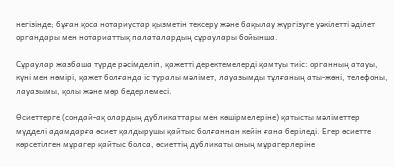негізінде; бұған қоса нотариустар қызметін тексеру және бақылау жүргізуге уәкілетті әділет органдары мен нотариаттық палаталардың сұраулары бойынша.

Сұраулар жазбаша түрде рәсімделіп, қажетті деректемелерді қамтуы тиіс: органның атауы, күні мен нөмірі, қажет болғанда іс туралы мәлімет, лауазымды тұлғаның аты-жөні, телефоны, лауазымы, қолы және мөр бедерлемесі.

Өсиеттерге (сондай-ақ олардың дубликаттары мен көшірмелеріне) қатысты мәліметтер мүдделі адамдарға өсиет қалдырушы қайтыс болғаннан кейін ғана беріледі. Егер өсиетте көрсетілген мұрагер қайтыс болса, өсиеттің дубликаты оның мұрагерлеріне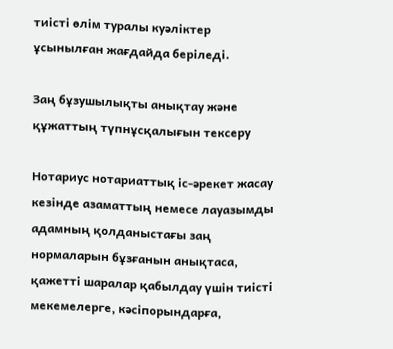тиісті өлім туралы куәліктер ұсынылған жағдайда беріледі.

Заң бұзушылықты анықтау және құжаттың түпнұсқалығын тексеру

Нотариус нотариаттық іс-әрекет жасау кезінде азаматтың немесе лауазымды адамның қолданыстағы заң нормаларын бұзғанын анықтаса, қажетті шаралар қабылдау үшін тиісті мекемелерге, кәсіпорындарға,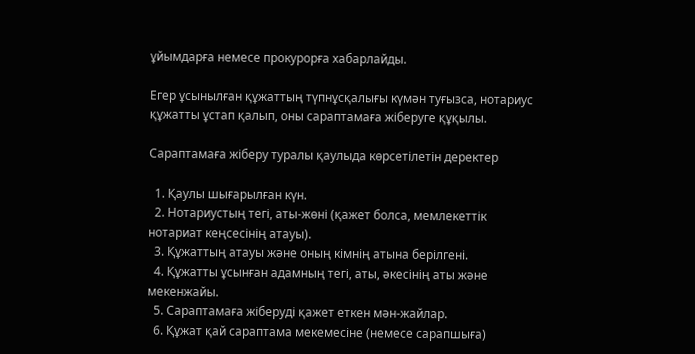ұйымдарға немесе прокурорға хабарлайды.

Егер ұсынылған құжаттың түпнұсқалығы күмән туғызса, нотариус құжатты ұстап қалып, оны сараптамаға жіберуге құқылы.

Сараптамаға жіберу туралы қаулыда көрсетілетін деректер

  1. Қаулы шығарылған күн.
  2. Нотариустың тегі, аты-жөні (қажет болса, мемлекеттік нотариат кеңсесінің атауы).
  3. Құжаттың атауы және оның кімнің атына берілгені.
  4. Құжатты ұсынған адамның тегі, аты, әкесінің аты және мекенжайы.
  5. Сараптамаға жіберуді қажет еткен мән-жайлар.
  6. Құжат қай сараптама мекемесіне (немесе сарапшыға)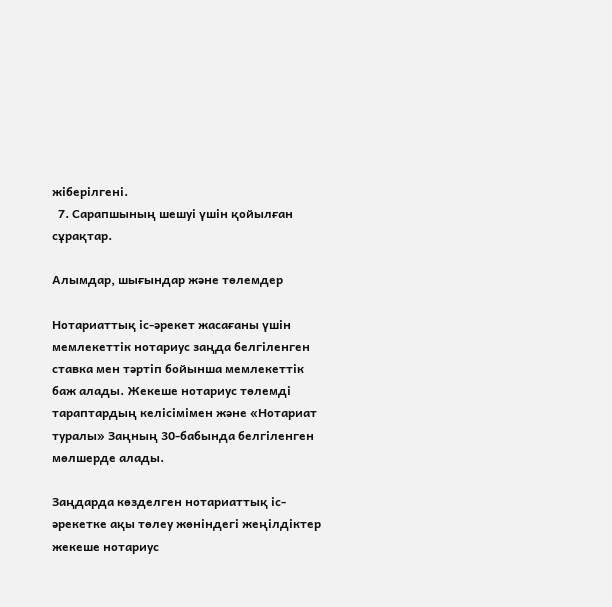жіберілгені.
  7. Сарапшының шешуі үшін қойылған сұрақтар.

Алымдар, шығындар және төлемдер

Нотариаттық іс-әрекет жасағаны үшін мемлекеттік нотариус заңда белгіленген ставка мен тәртіп бойынша мемлекеттік баж алады. Жекеше нотариус төлемді тараптардың келісімімен және «Нотариат туралы» Заңның 30-бабында белгіленген мөлшерде алады.

Заңдарда көзделген нотариаттық іс-әрекетке ақы төлеу жөніндегі жеңілдіктер жекеше нотариус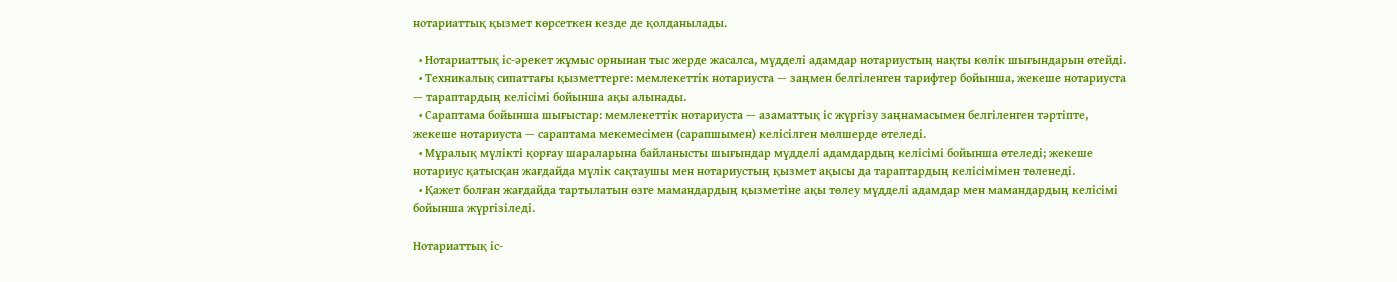нотариаттық қызмет көрсеткен кезде де қолданылады.

  • Нотариаттық іс-әрекет жұмыс орнынан тыс жерде жасалса, мүдделі адамдар нотариустың нақты көлік шығындарын өтейді.
  • Техникалық сипаттағы қызметтерге: мемлекеттік нотариуста — заңмен белгіленген тарифтер бойынша, жекеше нотариуста — тараптардың келісімі бойынша ақы алынады.
  • Сараптама бойынша шығыстар: мемлекеттік нотариуста — азаматтық іс жүргізу заңнамасымен белгіленген тәртіпте, жекеше нотариуста — сараптама мекемесімен (сарапшымен) келісілген мөлшерде өтеледі.
  • Мұралық мүлікті қорғау шараларына байланысты шығындар мүдделі адамдардың келісімі бойынша өтеледі; жекеше нотариус қатысқан жағдайда мүлік сақтаушы мен нотариустың қызмет ақысы да тараптардың келісімімен төленеді.
  • Қажет болған жағдайда тартылатын өзге мамандардың қызметіне ақы төлеу мүдделі адамдар мен мамандардың келісімі бойынша жүргізіледі.

Нотариаттық іс-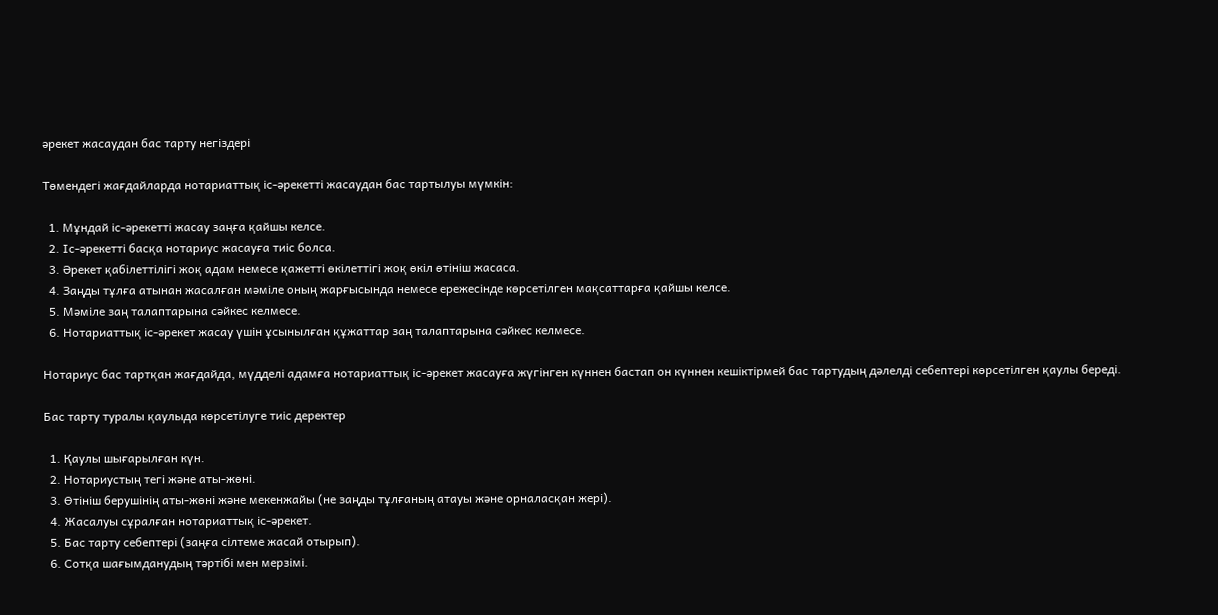әрекет жасаудан бас тарту негіздері

Төмендегі жағдайларда нотариаттық іс-әрекетті жасаудан бас тартылуы мүмкін:

  1. Мұндай іс-әрекетті жасау заңға қайшы келсе.
  2. Іс-әрекетті басқа нотариус жасауға тиіс болса.
  3. Әрекет қабілеттілігі жоқ адам немесе қажетті өкілеттігі жоқ өкіл өтініш жасаса.
  4. Заңды тұлға атынан жасалған мәміле оның жарғысында немесе ережесінде көрсетілген мақсаттарға қайшы келсе.
  5. Мәміле заң талаптарына сәйкес келмесе.
  6. Нотариаттық іс-әрекет жасау үшін ұсынылған құжаттар заң талаптарына сәйкес келмесе.

Нотариус бас тартқан жағдайда, мүдделі адамға нотариаттық іс-әрекет жасауға жүгінген күннен бастап он күннен кешіктірмей бас тартудың дәлелді себептері көрсетілген қаулы береді.

Бас тарту туралы қаулыда көрсетілуге тиіс деректер

  1. Қаулы шығарылған күн.
  2. Нотариустың тегі және аты-жөні.
  3. Өтініш берушінің аты-жөні және мекенжайы (не заңды тұлғаның атауы және орналасқан жері).
  4. Жасалуы сұралған нотариаттық іс-әрекет.
  5. Бас тарту себептері (заңға сілтеме жасай отырып).
  6. Сотқа шағымданудың тәртібі мен мерзімі.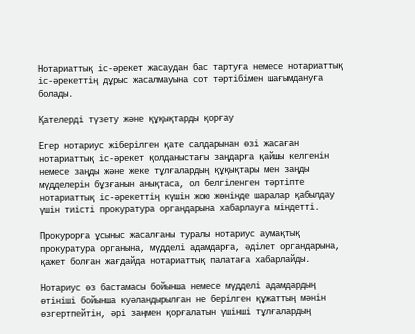Нотариаттық іс-әрекет жасаудан бас тартуға немесе нотариаттық іс-әрекеттің дұрыс жасалмауына сот тәртібімен шағымдануға болады.

Қателерді түзету және құқықтарды қорғау

Егер нотариус жіберілген қате салдарынан өзі жасаған нотариаттық іс-әрекет қолданыстағы заңдарға қайшы келгенін немесе заңды және жеке тұлғалардың құқықтары мен заңды мүдделерін бұзғанын анықтаса, ол белгіленген тәртіпте нотариаттық іс-әрекеттің күшін жою жөнінде шаралар қабылдау үшін тиісті прокуратура органдарына хабарлауға міндетті.

Прокурорға ұсыныс жасалғаны туралы нотариус аумақтық прокуратура органына, мүдделі адамдарға, әділет органдарына, қажет болған жағдайда нотариаттық палатаға хабарлайды.

Нотариус өз бастамасы бойынша немесе мүдделі адамдардың өтініші бойынша куәландырылған не берілген құжаттың мәнін өзгертпейтін, әрі заңмен қорғалатын үшінші тұлғалардың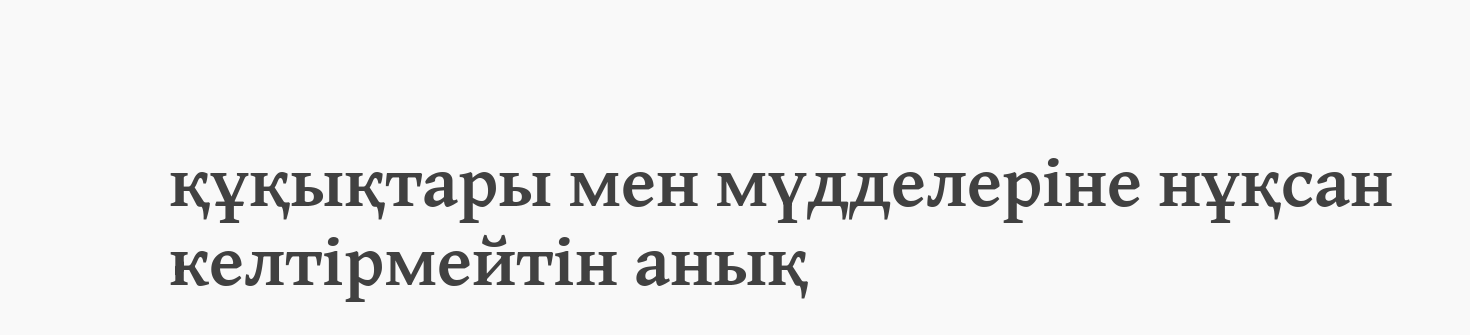құқықтары мен мүдделеріне нұқсан келтірмейтін анық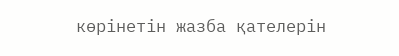көрінетін жазба қателерін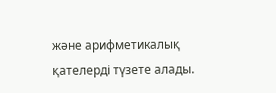және арифметикалық қателерді түзете алады.